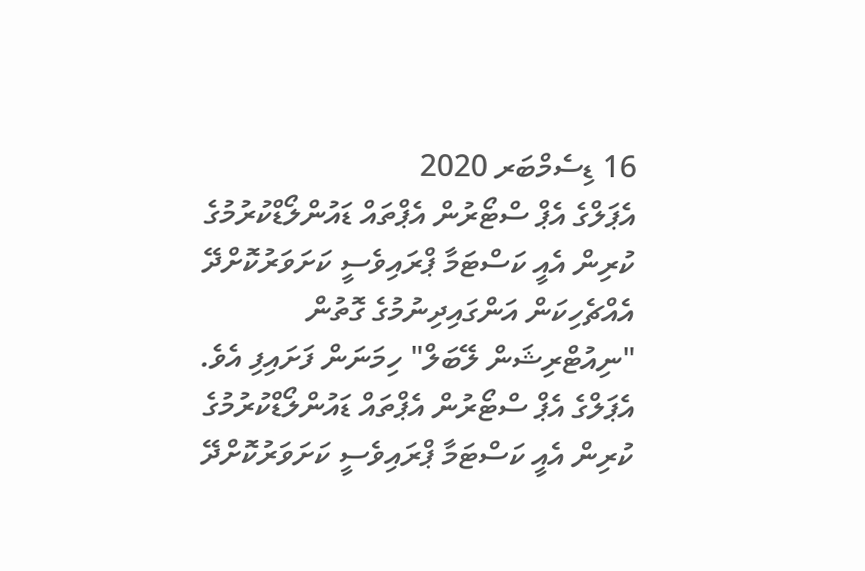16 ޑިސެމްބަރ 2020
އެޕަލްގެ އެޕް ސްޓޯރުން އެޕްތައް ޑައުންލޯޑްކުރުމުގެ ކުރިން އެއީ ކަސްޓަމާ ޕްރައިވެސީ ކަށަވަރުކޮށްދޭ އެއްޗެހިކަން އަންގައިދިނުމުގެ ގޮތުން "ނިއުޓްރިޝަން ލޭބަލް" ހިމަނަން ފަށައިފި އެވެ.
އެޕަލްގެ އެޕް ސްޓޯރުން އެޕްތައް ޑައުންލޯޑްކުރުމުގެ ކުރިން އެއީ ކަސްޓަމާ ޕްރައިވެސީ ކަށަވަރުކޮށްދޭ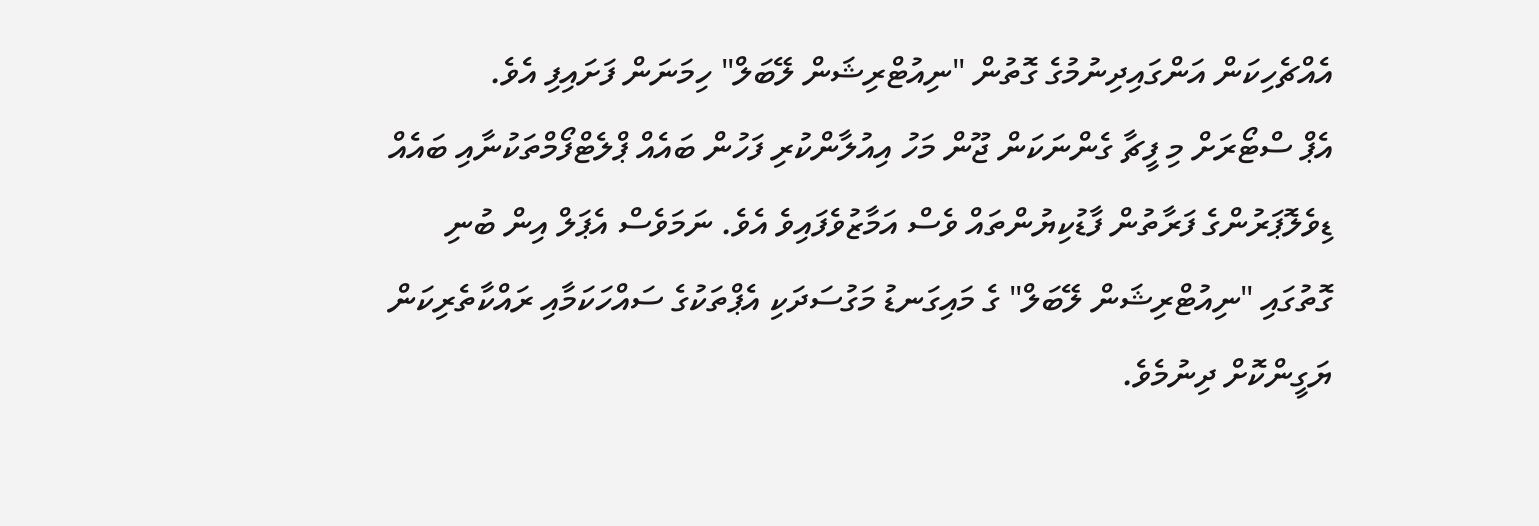އެއްޗެހިކަން އަންގައިދިނުމުގެ ގޮތުން "ނިއުޓްރިޝަން ލޭބަލް" ހިމަނަން ފަށައިފި އެވެ.
އެޕް ސްޓޯރަށް މި ފީޗާ ގެންނަކަން ޖޫން މަހު އިއުލާންކުރި ފަހުން ބައެއް ޕްލެޓްފޯމްތަކުނާއި ބައެއް ޑިވެލޮޕަރުންގެ ފަރާތުން ފާޑުކިޔުންތައް ވެސް އަމާޒުވެފައިވެ އެވެ. ނަމަވެސް އެޕަލް އިން ބުނި ގޮތުގައި "ނިއުޓްރިޝަން ލޭބަލް" ގެ މައިގަނޑު މަގުސަދަކި އެޕްތަކުގެ ސައްހަކަމާއި ރައްކާތެރިކަން ޔަގީންކޮށް ދިނުމެވެ.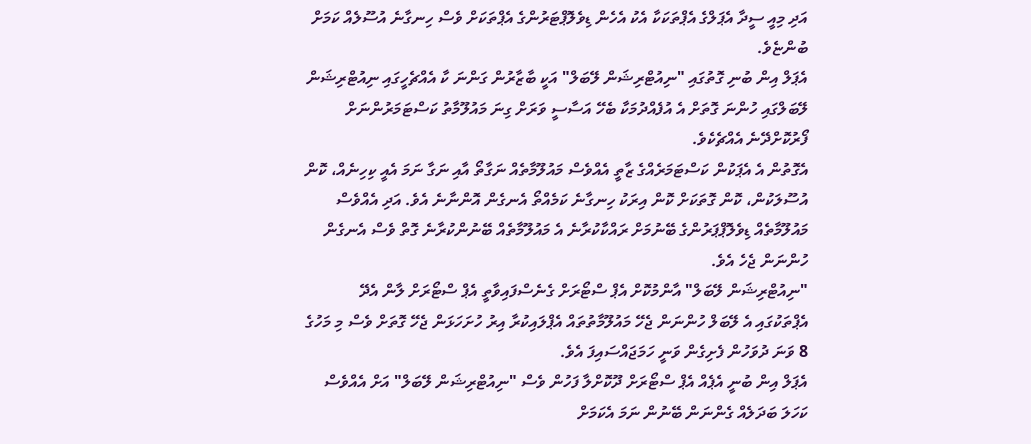އަދި މިއީ ސީދާ އެޕަލްގެ އެޕްތަކަކާ އެކު އެހެން ޑިވެލޮޕްޓަރުންގެ އެޕްތަކަށް ވެސް ހިނގާނެ އުސޫލެއް ކަމަށް ބުންޏެވެ.
އެޕަލް އިން ބުނި ގޮތުގައި "ނިއުޓްރިޝަން ލޭބަލް" އަކީ ބާޒާރުން ގަންނަ ކާ އެއްޗެހީގައި ނިއުޓްރިޝަން ލޭބަލްގައި ހުންނަ ގޮތަށް އެ އުފެއްދުމަކާ ބެހޭ އަސާސީ ވަރަށް ގިނަ މައުލޫމާތު ކަސްޓަމަރުންނަށް ފޯރުކޮށްދޭނެ އެއްޗެކެވެ.
އެގޮތުން އެ އެޕަކުން ކަސްޓަމަރެއްގެ ޒާތީ އެއްވެސް މައުލޫމާތެއް ނަގާތޯ އާއި ނަގާ ނަމަ އެއީ ކިހިނެއް، ކޮން އުސޫލަކުން، ކޮން ގޮތަކަށް ކޮން އިރަކު ހިނގާނެ ކަމެއްތޯ އެނގެން އޮންނާނެ އެވެ. އަދި އެއްވެސް މައުލޫމާތެއް ޑިވެލޮޕްޕަރުންގެ ބޭނުމަށް ރައްކާކުރާނެ އެ މައުލޫމާތެއް ބޭނުންކުރާނެ ގޮތް ވެސް އެނގެން ހުންނަން ޖެހެ އެވެ.
"ނިއުޓްރިޝަން ލޭބަލް" އާންމުކޮށް އެޕް ސްޓޯރަށް ގެނެސްފައިވާތީ އެޕް ސްޓޯރަށް ލާން އެދޭ އެޕްތަކުގައި އެ ލޭބަލް ހުންނަން ޖެހޭ މައުލޫމާތުތައް އެޕްލައިކުރާ އިރު ހުށަހަޅަން ޖެހޭ ގޮތަށް ވެސް މި މަހުގެ 8 ވަނަ ދުވަހުން ފެށިގެން ވަނީ ހަމަޖައްސައިފަ އެވެ.
އެޕަލް އިން ބުނީ އެޕެއް އެޕް ސްޓޯރަށް ދޫކޮށްލާ ފަހުން ވެސް "ނިއުޓްރިޝަން ލޭބަލް" އަށް އެއްވެސް ކަހަލަ ބަދަލެއް ގެންނަން ބޭނުން ނަމަ އެކަމަށް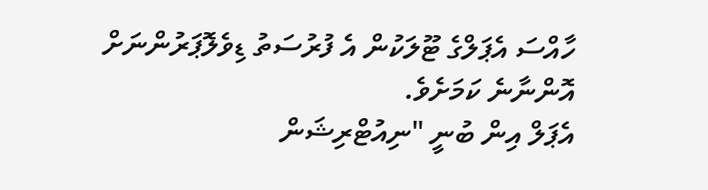ހާއްސަ އެޕަލްގެ ޓޫލަކުން އެ ފުރުސަތު ޑިވެލޮޕަރުންނަށް އޮންނާނެ ކަމަށެވެ.
އެޕަލް އިން ބުނީ "ނިއުޓްރިޝަން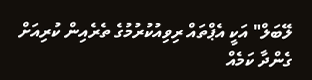ލޭބަލް" އަކީ އެޕްތައް ރިވިއުކުރުމުގެ ތެރެއިން ކުރިއަށް ގެންދާ ކަމެއް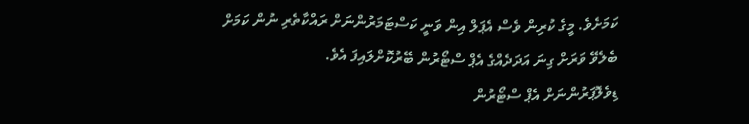ކަމަށެވެ. މީގެ ކުރިން ވެސް އެޕަލް އިން ވަނީ ކަސްޓަމަރުންނަށް ރައްކާތެރި ނުން ކަމަށް ބެލެވޭ ވަރަށް ގިނަ އަދަދެއްގެ އެޕް ސްޓޯރުން ބޭރުކޮށްލައިފަ އެވެ.
ޑިވެލޮޕަރުންނަށް އެޕް ސްޓޯރުން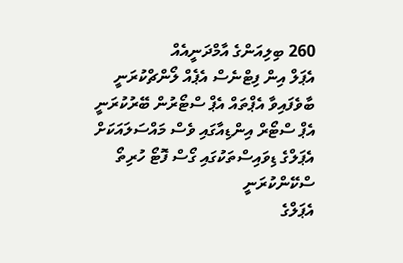260 ބިލިއަންގެ އާމްދަނީއެއް
އެޕަލް އިން ފިޓްނެސް އެޕެއް ލޯންޗްކުރަނީ
ބާވެފައިވާ އެޕްތައް އެޕް ސްޓޯރުން ބޭރުކުރަނީ
އެޕް ސްޓޯރް އިންޑިއާގައި ވެސް މައްސަލައަކަށް
އެޕަލްގެ ޑިވައިސްތަކުގައި ގޯސް ފޮޓޯ ހުރިތޯ ސްކޭންކުރަނީ
އެޕަލްގެ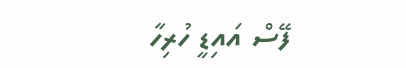ފޭސް އައިޑީ ހުރިހާ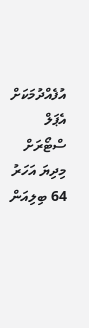އުފެއްދުމަކަށް
އެޕަލް ސްޓޯރަށް މިދިޔަ އަހަރު 64 ބިލިއަން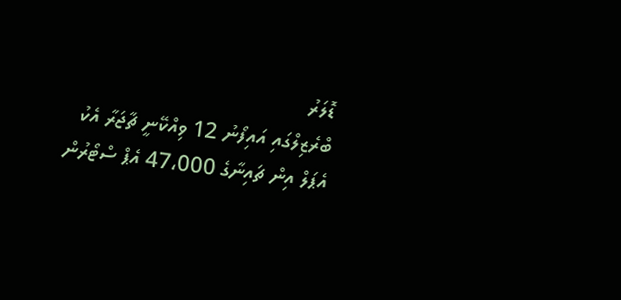ޑޮލަރު
ބްރެޒިލްގައި އައިފޯނު 12 ވިއްކޭނީ ޗާޖަރާ އެކު
އެޕަލް އިން ޗައިނާގެ 47،000 އެޕް ސްޓޯރުން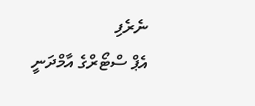ނެރެފި
އެޕް ސްޓޯރްގެ އާމްދަނީ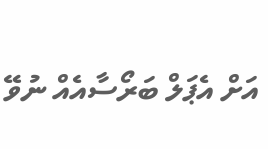އަށް އެޕަލް ބަރޯސާއެއް ނުވޭ